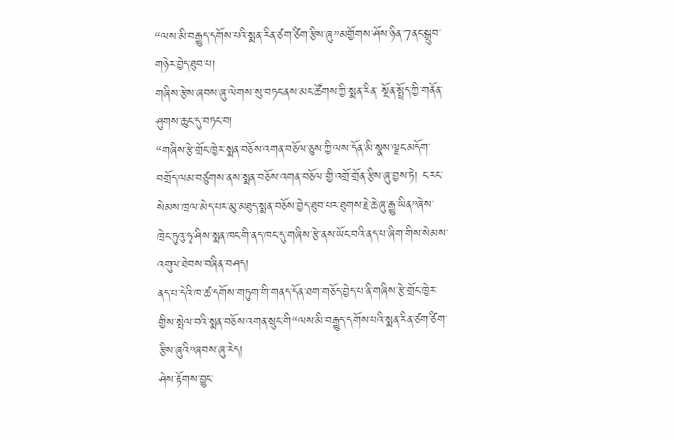“ལས་མི་བརྒྱུད་དགོས་པའི་སྨན་རིན་ཙག་ཙིག་རྩིས་ཞུ”མགྱོགས་ཤོས་ཉིན་7ནང་སྒྲུབ་གཉེར་བྱེད་ཐུབ་པ།
གཞིས་རྩེས་ཞབས་ཞུ་ལེགས་སུ་བཏང་ནས་མང་ཚོགས་ཀྱི་སྨན་རིན་ སྔོན་སྤྲོད་ཀྱི་གནོན་ཤུགས་ཆུང་དུ་བཏང་བ།
“གཞིས་རྩེ་གྲོང་ཁྱེར་སྨན་བཅོས་འགན་བཅོལ་ཅུས་ཀྱི་ལས་དོན་མི་སྣས་ལྗང་མདོག་བགྲོད་ལམ་བཙུགས་ནས་སྨན་བཅོས་འགན་བཅོལ་གྱི་འགྲོ་གྲོན་རྩིས་ཞུ་བྱས་ཏེ། ང་རང་སེམས་ཁྲལ་མེད་པར་མུ་མཐུད་སྨན་བཅོས་བྱེད་ཐུབ་པར་ཐུགས་རྗེ་ཆེ་ཞུ་རྒྱུ་ཡིན”ཞེས་ཁྲེང་ཏུའུ་ཧྭ་ཤིས་སྨན་ཁང་གི་ནད་ཁང་དུ་གཞིས་རྩེ་ནས་ཡོང་བའི་ནད་པ་ཞིག་གིས་སེམས་འགུལ་ཐེབས་བཞིན་བཤད།
ནད་པ་དེའི་ཁ་ཚ་དགོས་གཏུག་གི་གནད་དོན་ཐག་གཅོད་བྱེད་པ་ནི་གཞིས་རྩེ་གྲོང་ཁྱེར་གྱིས་སྤེལ་བའི་སྨན་བཅོས་འགན་སྲུང་གི“ལས་མི་བརྒྱུད་དགོས་པའི་སྨན་རིན་ཙག་ཙིག་རྩིས་ཞུའི”ཞབས་ཞུ་རེད།
ཤེས་རྟོགས་བྱུང་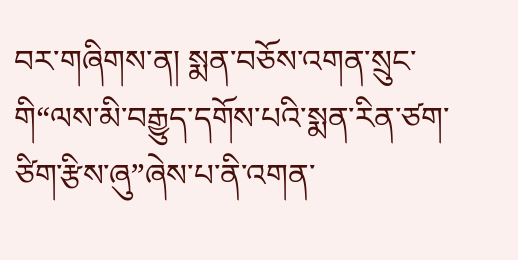བར་གཞིགས་ན། སྨན་བཅོས་འགན་སྲུང་གི“ལས་མི་བརྒྱུད་དགོས་པའི་སྨན་རིན་ཙག་ཙིག་རྩིས་ཞུ”ཞེས་པ་ནི་འགན་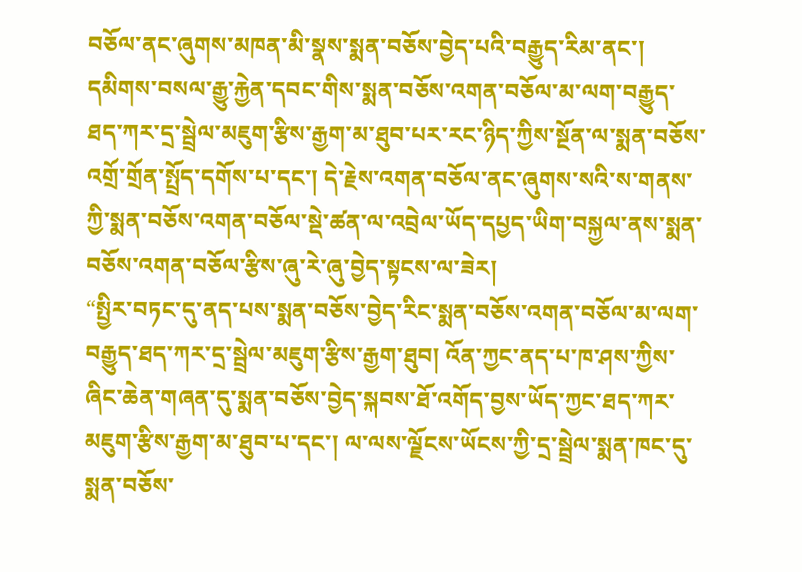བཅོལ་ནང་ཞུགས་མཁན་མི་སྣས་སྨན་བཅོས་བྱེད་པའི་བརྒྱུད་རིམ་ནང་། དམིགས་བསལ་རྒྱུ་རྐྱེན་དབང་གིས་སྨན་བཅོས་འགན་བཅོལ་མ་ལག་བརྒྱུད་ཐད་ཀར་དྲ་སྦྲེལ་མཇུག་རྩིས་རྒྱག་མ་ཐུབ་པར་རང་ཉིད་ཀྱིས་སྔོན་ལ་སྨན་བཅོས་འགྲོ་གྲོན་སྤྲོད་དགོས་པ་དང་། དེ་རྗེས་འགན་བཅོལ་ནང་ཞུགས་སའི་ས་གནས་ཀྱི་སྨན་བཅོས་འགན་བཅོལ་སྡེ་ཚན་ལ་འབྲེལ་ཡོད་དཔྱད་ཡིག་བསྐྱལ་ནས་སྨན་བཅོས་འགན་བཅོལ་རྩིས་ཞུ་རེ་ཞུ་བྱེད་སྟངས་ལ་ཟེར།
“སྤྱིར་བཏང་དུ་ནད་པས་སྨན་བཅོས་བྱེད་རིང་སྨན་བཅོས་འགན་བཅོལ་མ་ལག་བརྒྱུད་ཐད་ཀར་དྲ་སྦྲེལ་མཇུག་རྩིས་རྒྱག་ཐུབ། འོན་ཀྱང་ནད་པ་ཁ་ཤས་ཀྱིས་ཞིང་ཆེན་གཞན་དུ་སྨན་བཅོས་བྱེད་སྐབས་ཐོ་འགོད་བྱས་ཡོད་ཀྱང་ཐད་ཀར་མཇུག་རྩིས་རྒྱག་མ་ཐུབ་པ་དང་། ལ་ལས་ལྗོངས་ཡོངས་ཀྱི་དྲ་སྦྲེལ་སྨན་ཁང་དུ་སྨན་བཅོས་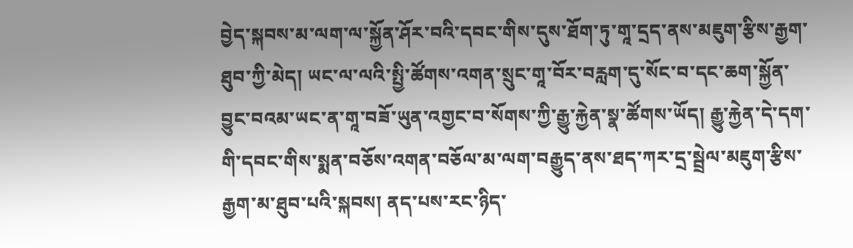བྱེད་སྐབས་མ་ལག་ལ་སྐྱོན་ཤོར་བའི་དབང་གིས་དུས་ཐོག་ཏུ་གཱ་དྲད་ནས་མཇུག་རྩིས་རྒྱག་ཐུབ་ཀྱི་མེད། ཡང་ལ་ལའི་སྤྱི་ཚོགས་འགན་སྲུང་གཱ་བོར་བརླག་དུ་སོང་བ་དང་ཆག་སྐྱོན་བྱུང་བའམ་ཡང་ན་གཱ་བཟོ་ཡུན་འགྱང་བ་སོགས་ཀྱི་རྒྱུ་རྐྱེན་སྣ་ཚོགས་ཡོད། རྒྱུ་རྐྱེན་དེ་དག་གི་དབང་གིས་སྨན་བཅོས་འགན་བཅོལ་མ་ལག་བརྒྱུད་ནས་ཐད་ཀར་དྲ་སྦྲེལ་མཇུག་རྩིས་རྒྱག་མ་ཐུབ་པའི་སྐབས། ནད་པས་རང་ཉིད་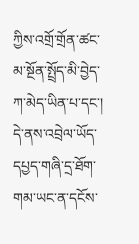ཀྱིས་འགྲོ་གྲོན་ཚང་མ་སྔོན་སྤྲོད་མི་བྱེད་ཀ་མེད་ཡིན་པ་དང་། དེ་ནས་འབྲེལ་ཡོད་དཔྱད་གཞི་དྲ་ཐོག་གམ་ཡང་ན་དངོས་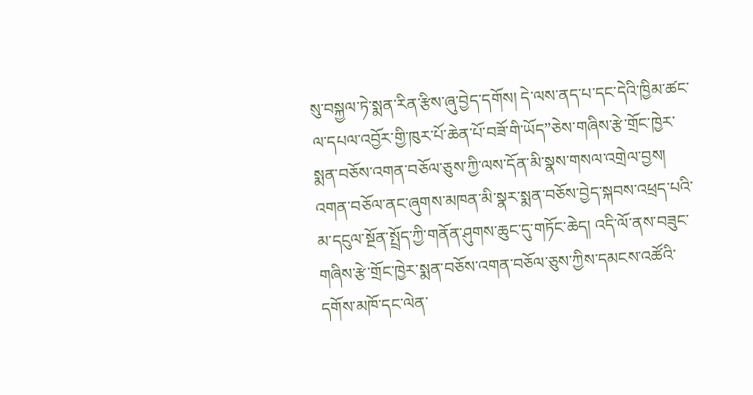སུ་བསྐྱལ་ཏེ་སྨན་རིན་རྩིས་ཞུ་བྱེད་དགོས། དེ་ལས་ནད་པ་དང་དེའི་ཁྱིམ་ཚང་ལ་དཔལ་འབྱོར་གྱི་ཁུར་པོ་ཆེན་པོ་བཟོ་གི་ཡོད”ཅེས་གཞིས་རྩེ་གྲོང་ཁྱེར་སྨན་བཅོས་འགན་བཅོལ་ཅུས་ཀྱི་ལས་དོན་མི་སྣས་གསལ་འགྲེལ་བྱས།
འགན་བཅོལ་ནང་ཞུགས་མཁན་མི་སྣར་སྨན་བཅོས་བྱེད་སྐབས་འཕྲད་པའི་མ་དངུལ་སྔོན་སྤྲོད་ཀྱི་གནོན་ཤུགས་ཆུང་དུ་གཏོང་ཆེད། འདི་ལོ་ནས་བཟུང་གཞིས་རྩེ་གྲོང་ཁྱེར་སྨན་བཅོས་འགན་བཅོལ་ཅུས་ཀྱིས་དམངས་འཚོའི་དགོས་མཁོ་དང་ལེན་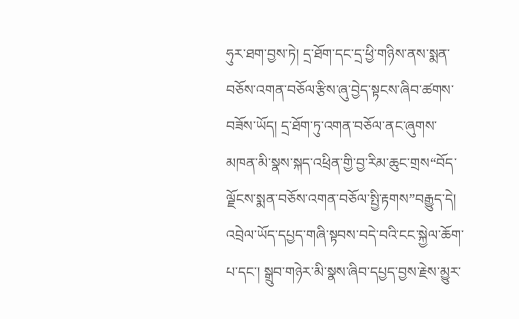ཧུར་ཐག་བྱས་ཏེ། དྲ་ཐོག་དང་དྲ་ཕྱི་གཉིས་ནས་སྨན་བཅོས་འགན་བཅོལ་རྩིས་ཞུ་བྱེད་སྟངས་ཞིབ་ཚགས་བཟོས་ཡོད། དྲ་ཐོག་ཏུ་འགན་བཅོལ་ནང་ཞུགས་མཁན་མི་སྣས་སྐད་འཕྲིན་གྱི་བྱ་རིམ་ཆུང་གྲས“བོད་ལྗོངས་སྨན་བཅོས་འགན་བཅོལ་སྤྱི་རྟགས”བརྒྱུད་དེ། འབྲེལ་ཡོད་དཔྱད་གཞི་སྟབས་བདེ་བའི་ངང་སྐྱེལ་ཆོག་པ་དང་། སྒྲུབ་གཉེར་མི་སྣས་ཞིབ་དཔྱད་བྱས་རྗེས་མྱུར་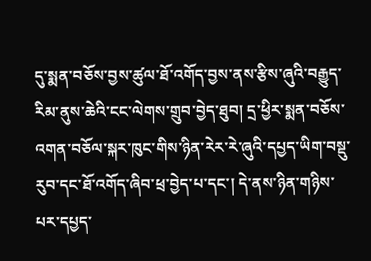དུ་སྨན་བཅོས་བྱས་ཚུལ་ཐོ་འགོད་བྱས་ནས་རྩིས་ཞུའི་བརྒྱུད་རིམ་ནུས་ཆེའི་ངང་ལེགས་གྲུབ་བྱེད་ཐུབ། དྲ་ཕྱིར་སྨན་བཅོས་འགན་བཅོལ་སྐར་ཁུང་གིས་ཉིན་རེར་རེ་ཞུའི་དཔྱད་ཡིག་བསྡུ་རུབ་དང་ཐོ་འགོད་ཞིབ་ཕྲ་བྱེད་པ་དང་། དེ་ནས་ཉིན་གཉིས་པར་དཔྱད་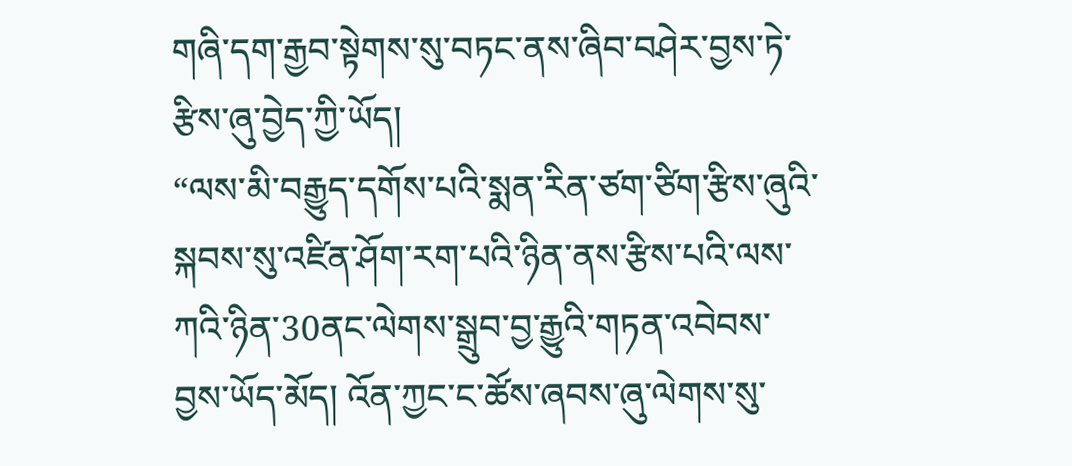གཞི་དག་རྒྱབ་སྟེགས་སུ་བཏང་ནས་ཞིབ་བཤེར་བྱས་ཏེ་རྩིས་ཞུ་བྱེད་ཀྱི་ཡོད།
“ལས་མི་བརྒྱུད་དགོས་པའི་སྨན་རིན་ཙག་ཙིག་རྩིས་ཞུའི་སྐབས་སུ་འཛིན་ཤོག་རག་པའི་ཉིན་ནས་རྩིས་པའི་ལས་ཀའི་ཉིན་30ནང་ལེགས་སྒྲུབ་བྱ་རྒྱུའི་གཏན་འབེབས་བྱས་ཡོད་མོད། འོན་ཀྱང་ང་ཚོས་ཞབས་ཞུ་ལེགས་སུ་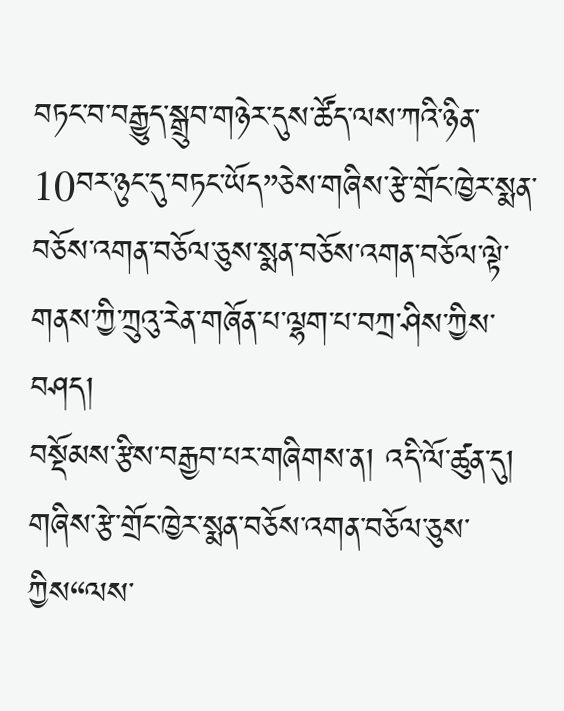བཏང་བ་བརྒྱུད་སྒྲུབ་གཉེར་དུས་ཚོད་ལས་ཀའི་ཉིན་10བར་ཉུང་དུ་བཏང་ཡོད”ཅེས་གཞིས་རྩེ་གྲོང་ཁྱེར་སྨན་བཅོས་འགན་བཅོལ་ཅུས་སྨན་བཅོས་འགན་བཅོལ་ལྟེ་གནས་ཀྱི་ཀྲུའུ་རེན་གཞོན་པ་ལྷག་པ་བཀྲ་ཤིས་ཀྱིས་བཤད།
བསྡོམས་རྩིས་བརྒྱབ་པར་གཞིགས་ན། འདི་ལོ་ཚུན་དུ། གཞིས་རྩེ་གྲོང་ཁྱེར་སྨན་བཅོས་འགན་བཅོལ་ཅུས་ཀྱིས“ལས་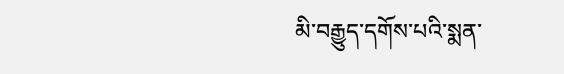མི་བརྒྱུད་དགོས་པའི་སྨན་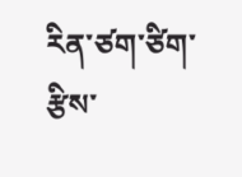རིན་ཙག་ཙིག་རྩིས་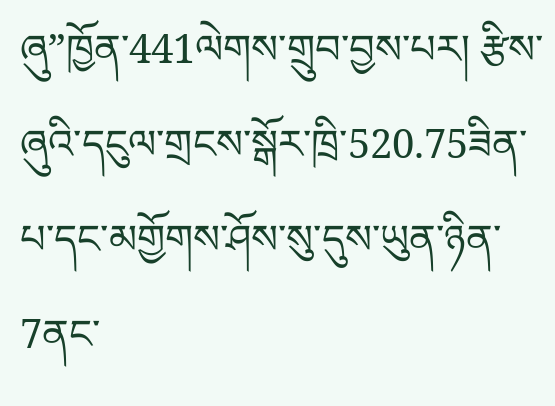ཞུ”ཁྱོན་441ལེགས་གྲུབ་བྱས་པར། རྩིས་ཞུའི་དངུལ་གྲངས་སྒོར་ཁྲི་520.75ཟིན་པ་དང་མགྱོགས་ཤོས་སུ་དུས་ཡུན་ཉིན་7ནང་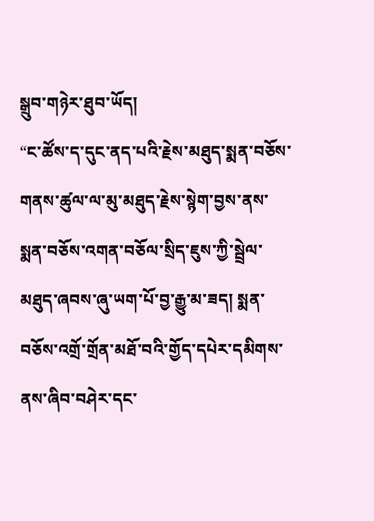སྒྲུབ་གཉེར་ཐུབ་ཡོད།
“ང་ཚོས་ད་དུང་ནད་པའི་རྗེས་མཐུད་སྨན་བཅོས་གནས་ཚུལ་ལ་མུ་མཐུད་རྗེས་སྙེག་བྱས་ནས་སྨན་བཅོས་འགན་བཅོལ་སྲིད་ཇུས་ཀྱི་སྦྲེལ་མཐུད་ཞབས་ཞུ་ཡག་པོ་བྱ་རྒྱུ་མ་ཟད། སྨན་བཅོས་འགྲོ་གྲོན་མཐོ་བའི་གྱོད་དཔེར་དམིགས་ནས་ཞིབ་བཤེར་དང་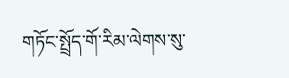གཏོང་སྤྲོད་གོ་རིམ་ལེགས་སུ་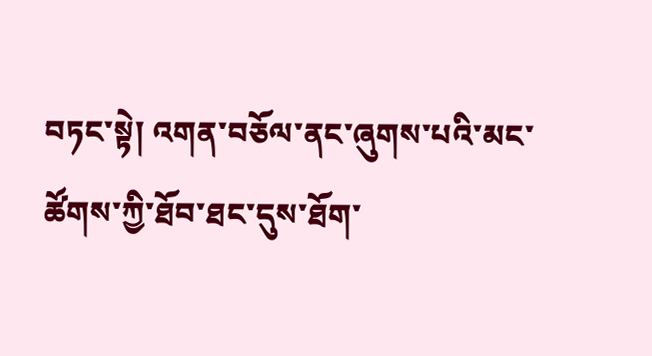བཏང་སྟེ། འགན་བཅོལ་ནང་ཞུགས་པའི་མང་ཚོགས་ཀྱི་ཐོབ་ཐང་དུས་ཐོག་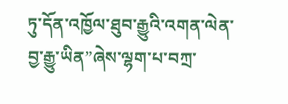ཏུ་དོན་འཁྱོལ་ཐུབ་རྒྱུའི་འགན་ལེན་བྱ་རྒྱུ་ཡིན”ཞེས་ལྷག་པ་བཀྲ་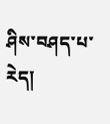ཤིས་བཤད་པ་རེད།